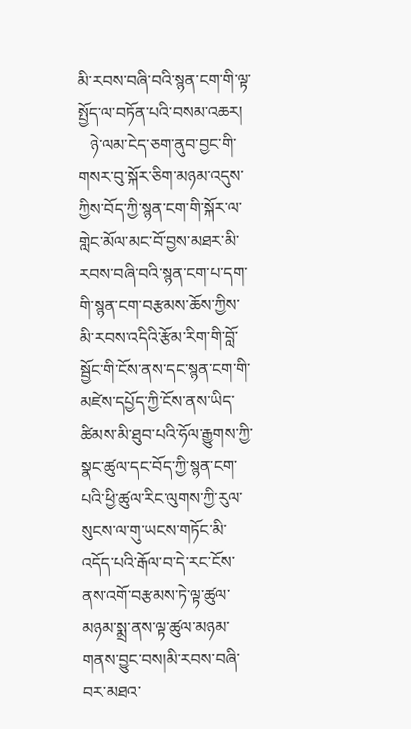མི་རབས་བཞི་བའི་སྙན་ངག་གི་ལྟ་སྤྱོད་ལ་བཏོན་པའི་བསམ་འཆར།
   ཉེ་ལམ་ངེད་ཅག་ནུབ་བྱང་གི་གསར་བུ་སྐོར་ཅིག་མཉམ་འདུས་ཀྱིས་བོད་ཀྱི་སྙན་ངག་གི་སྐོར་ལ་གླེང་མོལ་མང་བོ་བྱས་མཐར་མི་རབས་བཞི་བའི་སྙན་ངག་པ་དག་གི་སྙན་ངག་བརྩམས་ཆོས་ཀྱིས་མི་རབས་འདིའི་རྩོམ་རིག་གི་བློ་སྦྱོང་གི་ངོས་ནས་དང་སྙན་ངག་གི་མཛེས་དཔྱོད་ཀྱི་ངོས་ནས་ཡིད་ཚིམས་མི་ཐུབ་པའི་ཧོལ་རྒྱུགས་ཀྱི་སྣང་ཚུལ་དང་བོད་ཀྱི་སྙན་ངག་པའི་ཕྱི་ཚུལ་རིང་ལུགས་ཀྱི་རུལ་སུངས་ལ་གུ་ཡངས་གཏོང་མི་འདོད་པའི་རྒོལ་བ་དེ་རང་ངོས་ནས་འགོ་བརྩམས་ཏེ་ལྟ་ཚུལ་མཉམ་སྨྲ་ནས་ལྟ་ཚུལ་མཉམ་གནས་བྱུང་བས།མི་རབས་བཞི་བར་མཐའ་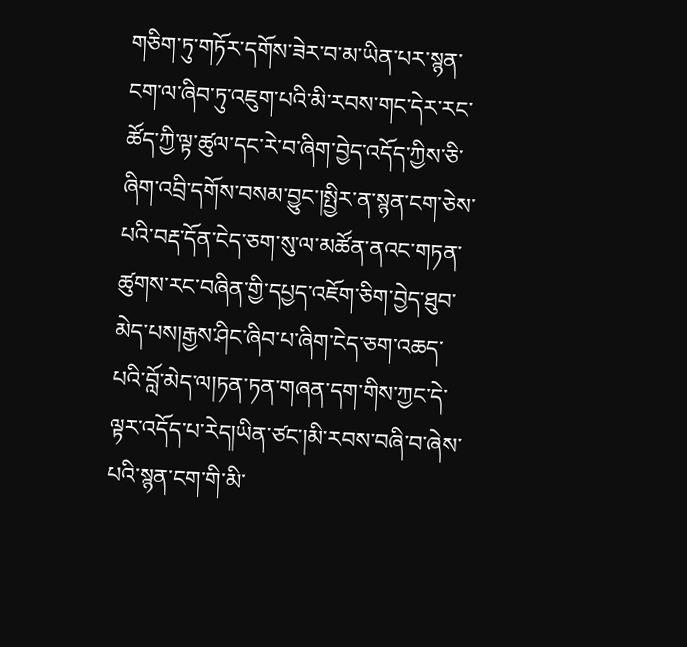གཅིག་ཏུ་གཏོར་དགོས་ཟེར་བ་མ་ཡིན་པར་སྙན་ངག་ལ་ཞིབ་ཏུ་འཇུག་པའི་མི་རབས་གང་དེར་རང་ཚོད་ཀྱི་ལྟ་ཚུལ་དང་རེ་བ་ཞིག་བྱེད་འདོད་ཀྱིས་ཅི་ཞིག་འབྲི་དགོས་བསམ་བྱུང་།སྤྱིར་ན་སྙན་ངག་ཅེས་པའི་བརྡ་དོན་ངེད་ཅག་སུ་ལ་མཚོན་ནའང་གཏན་ཚུགས་རང་བཞིན་གྱི་དཔྱད་འཇོག་ཅིག་བྱེད་ཐུབ་མེད་པས།རྒྱས་ཤིང་ཞིབ་པ་ཞིག་ངེད་ཅག་འཆད་པའི་བློ་མེད་ལ།ཏན་ཏན་གཞན་དག་གིས་ཀྱང་དེ་ལྟར་འདོད་པ་རེད།ཡིན་ཙང་།མི་རབས་བཞི་བ་ཞེས་པའི་སྙན་ངག་གི་མི་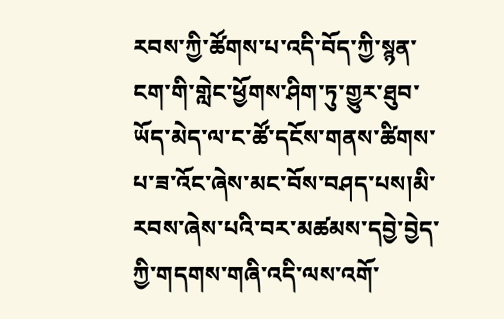རབས་ཀྱི་ཚོགས་པ་འདི་བོད་ཀྱི་སྙན་ངག་གི་གླེང་ཕྱོགས་ཤིག་ཏུ་གྱུར་ཐུབ་ཡོད་མེད་ལ་ང་ཚོ་དངོས་གནས་ཚིགས་པ་ཟ་འོང་ཞེས་མང་བོས་བཤད་པས།མི་རབས་ཞེས་པའི་བར་མཚམས་དབྱེ་བྱེད་ཀྱི་གདགས་གཞི་འདི་ལས་འགོ་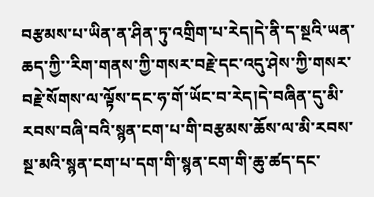བརྩམས་པ་ཡིན་ན་ཤིན་ཏུ་འགྲིག་པ་རེད།དེ་ནི་ད་སྔའི་ཡན་ཆད་ཀྱི་་རིག་གནས་ཀྱི་གསར་བརྗེ་དང་འདུ་ཤེས་ཀྱི་གསར་བརྗེ་སོགས་ལ་ལྟོས་དང་ཧ་གོ་ཡོང་བ་རེད།དེ་བཞིན་དུ་མི་རབས་བཞི་བའི་སྙན་ངག་པ་གི་བརྩམས་ཆོས་ལ་མི་རབས་སྔ་མའི་སྙན་ངག་པ་དག་གི་སྙན་ངག་གི་ཆུ་ཚད་དང་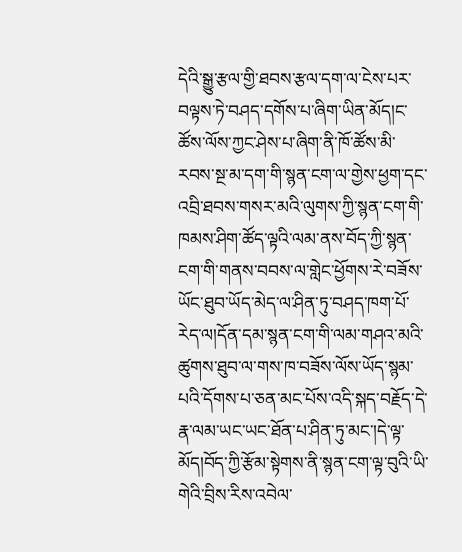དེའི་སྒྱུ་རྩལ་གྱི་ཐབས་རྩལ་དག་ལ་ངེས་པར་བལྟས་ཏེ་བཤད་དགོས་པ་ཞིག་ཡིན་མོད།ང་ཚོས་ལོས་ཀྱང་ཤེས་པ་ཞིག་ནི་ཁོ་ཚོས་མི་རབས་སྔ་མ་དག་གི་སྙན་ངག་ལ་གྱེས་ཕྱག་དང་འབྲི་ཐབས་གསར་མའི་ལུགས་ཀྱི་སྙན་ངག་གི་ཁམས་ཤིག་ཚོད་ལྟའི་ལམ་ནས་བོད་ཀྱི་སྙན་ངག་གི་གནས་བབས་ལ་གླེང་ཕྱོགས་རེ་བཟོས་ཡོང་ཐུབ་ཡོད་མེད་ལ་ཤིན་ཏུ་བཤད་ཁག་པོ་རེད་ལ།དོན་དམ་སྙན་ངག་གི་ལམ་གཤའ་མའི་ཚུགས་ཐུབ་ལ་གས་ཁ་བཟོས་ལོས་ཡོད་སྙམ་པའི་དོགས་པ་ཅན་མང་པོས་འདི་སྐད་བརྗོད་དེ་རྣ་ལམ་ཡང་ཡང་ཐོན་པ་ཤིན་ཏུ་མང་།དེ་ལྟ་མོད།བོད་ཀྱི་རྩོམ་སྟེགས་ནི་སྙན་ངག་ལྟ་བུའི་ཡི་གེའི་བྲིས་རིས་འབེལ་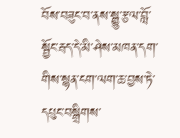བོས་བཟུང་བ་ནས་སྒྱུ་རྩལ་བློ་སྦྱོང་རྦད་དེ་མི་ཤེས་མཁན་དག་གིས་སྙན་ངག་ལག་ཆ་བྱས་ཏེ་དཔུང་བསྒྲིགས་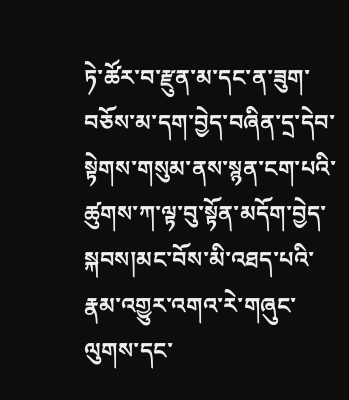ཏེ་ཚོར་བ་རྫུན་མ་དང་ན་ཟུག་བཅོས་མ་དག་བྱེད་བཞིན་དྲ་དེབ་སྟེགས་གསུམ་ནས་སྙན་ངག་པའི་ཚུགས་ཀ་ལྟ་བུ་སྟོན་མདོག་བྱེད་སྐབས།མང་བོས་མི་འཐད་པའི་རྣམ་འགྱུར་འགའ་རེ་གཞུང་ལུགས་དང་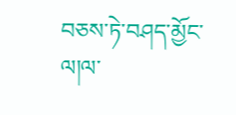བཅས་ཏེ་བཤད་མྱོང་ལ།ལ་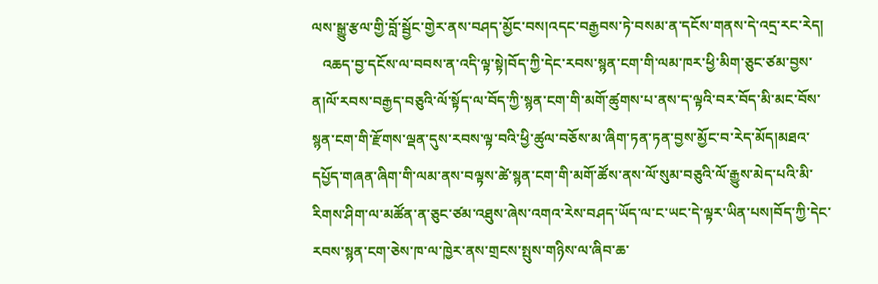ལས་སྒྱུ་རྩལ་གྱི་བློ་སྦྱོང་གྱེར་ནས་བཤད་མྱོང་བས།འདང་བརྒྱབས་ཏེ་བསམ་ན་དངོས་གནས་དེ་འདྲ་རང་རེད།
   འཆད་བྱ་དངོས་ལ་བབས་ན་འདི་ལྟ་སྟེ།བོད་ཀྱི་དེང་རབས་སྙན་ངག་གི་ལམ་ཁར་ཕྱི་མིག་ཅུང་ཙམ་བྱས་ན།ལོ་རབས་བརྒྱད་བཅུའི་ལོ་སྟོད་ལ་བོད་ཀྱི་སྙན་ངག་གི་མགོ་ཚུགས་པ་ནས་ད་ལྟའི་བར་བོད་མི་མང་བོས་སྙན་ངག་གི་རྫོགས་ལྡན་དུས་རབས་ལྟ་བའི་ཕྱི་ཚུལ་བཅོས་མ་ཞིག་ཏན་ཏན་བྱས་མྱོང་བ་རེད་མོད།མཐའ་དཔྱོད་གཞན་ཞིག་གི་ལམ་ནས་བལྟས་ཚེ་སྙན་ངག་གི་མགོ་ཚོས་ནས་ལོ་སུམ་བཅུའི་ལོ་རྒྱུས་མེད་པའི་མི་རིགས་ཤིག་ལ་མཚོན་ན་ཅུང་ཙམ་འཐུས་ཞེས་འགའ་རེས་བཤད་ཡོད་ལ་ང་ཡང་དེ་ལྟར་ཡིན་པས།བོད་ཀྱི་དེང་རབས་སྙན་ངག་ཅེས་ཁ་ལ་ཁྱེར་ནས་གྲངས་སྤུས་གཉིས་ལ་ཞིབ་ཆ་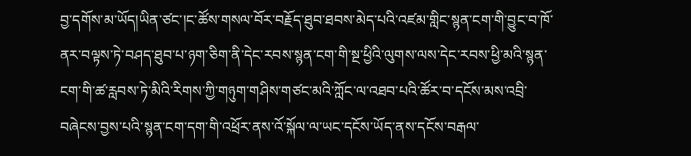བྱ་དགོས་མ་ཡོད།ཡིན་ཙང་།ང་ཚོས་གསལ་བོར་བརྗོད་ཐུབ་ཐབས་མེད་པའི་འཛམ་གླིང་སྙན་ངག་གི་བྱུང་བ་ཁོ་ནར་བལྟས་ཏེ་བཤད་ཐུབ་པ་ཉག་ཅིག་ནི་དེང་རབས་སྙན་ངག་གི་སྔ་ཕྱིའི་ལུགས་ལས་དེང་རབས་ཕྱི་མའི་སྙན་ངག་གི་ཚ་རླབས་ཏེ་མིའི་རིགས་ཀྱི་གཉུག་གཤིས་གཙང་མའི་ཀློང་ལ་འཐབ་པའི་ཚོར་བ་དངོས་མས་འབྲི་བཞེངས་བྱས་པའི་སྙན་ངག་དག་གི་འཕྲོར་ནས་འོ་སྐོལ་ལ་ཡང་དངོས་ཡོད་ནས་དངོས་བརྒལ་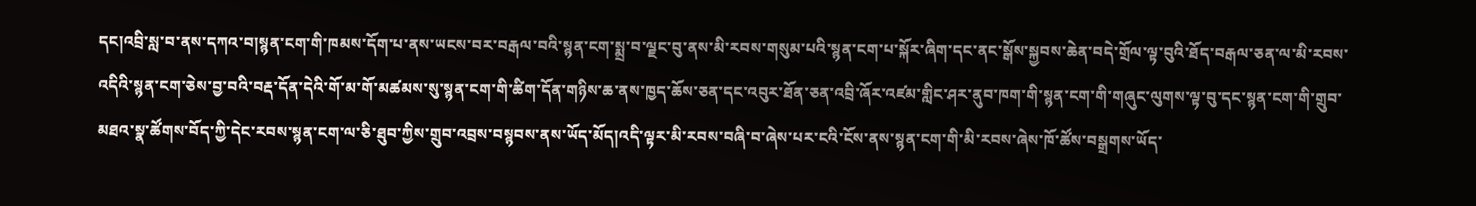དང།འབྲི་སླ་བ་ནས་དཀའ་བ།སྙན་ངག་གི་ཁམས་དོག་པ་ནས་ཡངས་བར་བརྒལ་བའི་སྙན་ངག་སྨྲ་བ་ལྗང་བུ་ནས་མི་རབས་གསུམ་པའི་སྙན་ངག་པ་སྐོར་ཞིག་དང་ནང་སྒོས་སྐྱབས་ཆེན་བདེ་གྲོལ་ལྟ་བུའི་ཐོད་བརྒལ་ཅན་ལ་མི་རབས་འདིའི་སྙན་ངག་ཅེས་བྱ་བའི་བརྡ་དོན་དེའི་གོ་མ་གོ་མཚམས་སུ་སྙན་ངག་གི་ཚིག་དོན་གཉིས་ཆ་ནས་ཁྱད་ཆོས་ཅན་དང་འབུར་ཐོན་ཅན་འབྲི་ཞོར་འཛམ་གླིང་ཤར་ནུབ་ཁག་གི་སྙན་ངག་གི་གཞུང་ལུགས་ལྟ་བུ་དང་སྙན་ངག་གི་གྲུབ་མཐའ་སྣ་ཚོགས་བོད་ཀྱི་དེང་རབས་སྙན་ངག་ལ་ཅི་ཐུབ་ཀྱིས་གྲུབ་འབྲས་བསྙབས་ནས་ཡོད་མོད།འདི་ལྟར་མི་རབས་བཞི་བ་ཞེས་པར་ངའི་ངོས་ནས་སྙན་ངག་གི་མི་རབས་ཞེས་ཁོ་ཚོས་བསྒྲགས་ཡོད་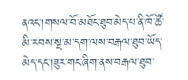ནའང་།གསལ་བོ་མཐོང་ཐུབ་མེད་པ་ནི་ཁོ་ཚོ་མི་རབས་སྔ་མ་དག་ལས་བརྒལ་ཐུབ་ཡོད་མེད་དང་།ཟུར་གང་ཞིག་ནས་བརྒལ་ཐུབ་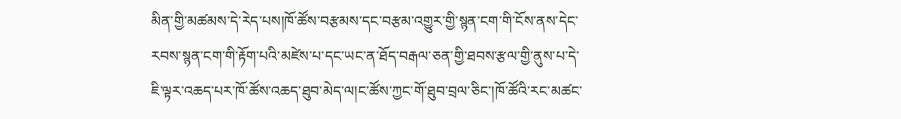མིན་གྱི་མཚམས་དེ་རེད་པས།ཁོ་ཚོས་བརྩམས་དང་བརྩམ་འགྱུར་གྱི་སྙན་ངག་གི་ངོས་ནས་དེང་རབས་སྙན་ངག་གི་རྟོག་པའི་མཛེས་པ་དང་ཡང་ན་ཐོད་བརྒལ་ཅན་གྱི་ཐབས་རྩལ་གྱི་ནུས་པ་དེ་ཇི་ལྟར་འཆད་པར་ཁོ་ཚོས་འཆད་ཐུབ་མེད་ལ།ང་ཚོས་ཀྱང་གོ་ཐུབ་བྲལ་ཅིང་།ཁོ་ཚོའི་རང་མཚང་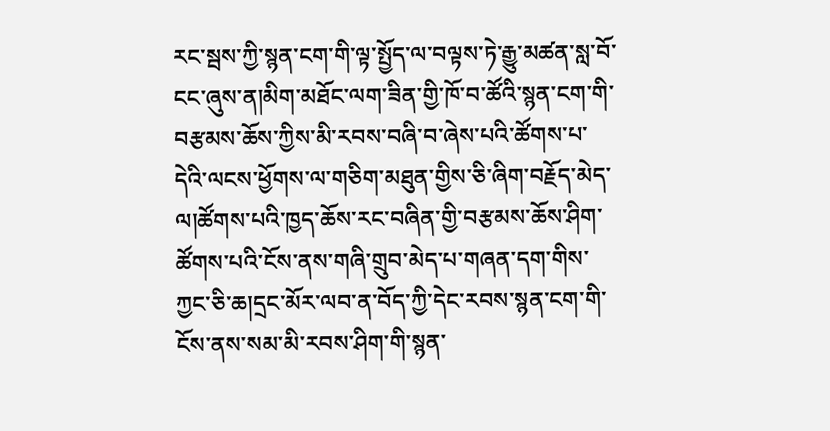རང་སྦས་ཀྱི་སྙན་ངག་གི་ལྟ་སྤྱོད་ལ་བལྟས་ཏེ་རྒྱུ་མཚན་སླ་བོ་ངང་ཞུས་ན།མིག་མཐོང་ལག་ཟིན་གྱི་ཁོ་བ་ཚོའི་སྙན་ངག་གི་བརྩམས་ཆོས་ཀྱིས་མི་རབས་བཞི་བ་ཞེས་པའི་ཚོགས་པ་དེའི་ལངས་ཕྱོགས་ལ་གཅིག་མཐུན་གྱིས་ཅི་ཞིག་བརྗོད་མེད་ལ།ཚོགས་པའི་ཁྱད་ཆོས་རང་བཞིན་གྱི་བརྩམས་ཆོས་ཤིག་ཚོགས་པའི་ངོས་ནས་གཞི་གྲུབ་མེད་པ་གཞན་དག་གིས་ཀྱང་ཅི་ཆ།དྲང་མོར་ལབ་ན་བོད་ཀྱི་དེང་རབས་སྙན་ངག་གི་ངོས་ནས་སམ་མི་རབས་ཤིག་གི་སྙན་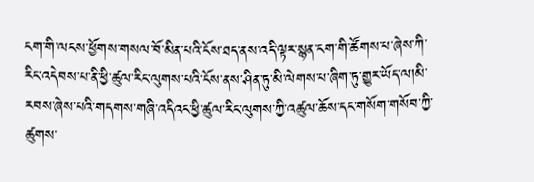ངག་གི་ལངས་ཕྱོགས་གསལ་བོ་མིན་པའི་ངོས་ཐད་ནས་འདི་ལྟར་སྙན་ངག་གི་ཚོགས་པ་ཞེས་ཀི་རིང་འདེབས་པ་ནི་ཕྱི་ཚུལ་རིང་ལུགས་པའི་ངོས་ནས་ཤིན་ཏུ་མི་ལེགས་པ་ཞིག་ཏུ་གྱུར་ཡོད་ལ།མི་རབས་ཞེས་པའི་གདགས་གཞི་འདིའང་ཕྱི་ཚུལ་རིང་ལུགས་ཀྱི་འཚུལ་ཆོས་དང་གསོག་གསོབ་ཀྱི་ཚུགས་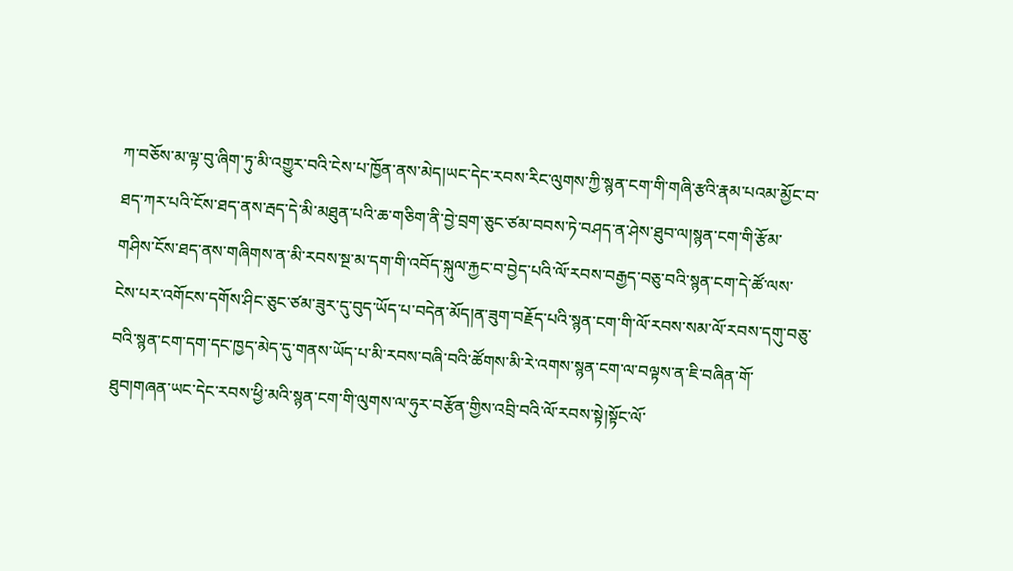ཀ་བཅོས་མ་ལྟ་བུ་ཞིག་ཏུ་མི་འགྱུར་བའི་ངེས་པ་ཁྱོན་ནས་མེད།ཡང་དེང་རབས་རིང་ལུགས་ཀྱི་སྙན་ངག་གི་གཞི་རྩའི་རྣམ་པའམ་མྱོང་བ་ཐད་ཀར་པའི་ངོས་ཐད་ནས་རྦད་དེ་མི་མཐུན་པའི་ཆ་གཅིག་ནི་བྱེ་བྲག་ཅུང་ཙམ་བབས་ཏེ་བཤད་ན་ཤེས་ཐུབ་ལ།སྙན་ངག་གི་རྩོམ་གཤིས་ངོས་ཐད་ནས་གཞིགས་ན་མི་རབས་སྔ་མ་དག་གི་འབོད་སྐུལ་རྐྱང་བ་བྱེད་པའི་ལོ་རབས་བརྒྱད་བཅུ་བའི་སྙན་ངག་དེ་ཚོ་ལས་ངེས་པར་འགོངས་དགོས་ཤིང་ཅུང་ཙམ་ཟུར་དུ་བུད་ཡོད་པ་བདེན་མོད།ན་ཟུག་བརྗོད་པའི་སྙན་ངག་གི་ལོ་རབས་སམ་ལོ་རབས་དགུ་བཅུ་བའི་སྙན་ངག་དག་དང་ཁྱད་མེད་དུ་གནས་ཡོད་པ་མི་རབས་བཞི་བའི་ཚོགས་མི་རེ་འགས་སྙན་ངག་ལ་བལྟས་ན་ཇི་བཞིན་གོ་ཐུབ།གཞན་ཡང་དེང་རབས་ཕྱི་མའི་སྙན་ངག་གི་ལུགས་ལ་ཧུར་བརྩོན་གྱིས་འབྲི་བའི་ལོ་རབས་སྟེ།སྟོང་ལོ་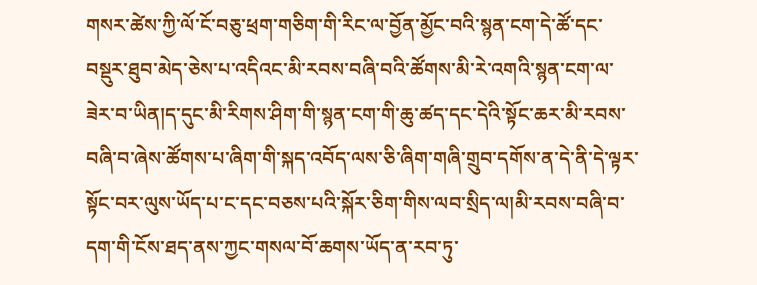གསར་ཚེས་ཀྱི་ལོ་ངོ་བཅུ་ཕྲག་གཅིག་གི་རིང་ལ་བྱོན་མྱོང་བའི་སྙན་ངག་དེ་ཚོ་དང་བསྡུར་ཐུབ་མེད་ཅེས་པ་འདིའང་མི་རབས་བཞི་བའི་ཚོགས་མི་རེ་འགའི་སྙན་ངག་ལ་ཟེར་བ་ཡིན།ད་དུང་མི་རིགས་ཤིག་གི་སྙན་ངག་གི་ཆུ་ཚད་དང་དེའི་སྟོང་ཆར་མི་རབས་བཞི་བ་ཞེས་ཚོགས་པ་ཞིག་གི་སྐད་འབོད་ལས་ཅི་ཞིག་གཞི་གྲུབ་དགོས་ན་དེ་ནི་དེ་ལྟར་སྟོང་བར་ལུས་ཡོད་པ་ང་དང་བཅས་པའི་སྐོར་ཅིག་གིས་ལབ་སྲིད་ལ།མི་རབས་བཞི་བ་དག་གི་ངོས་ཐད་ནས་ཀྱང་གསལ་བོ་ཆགས་ཡོད་ན་རབ་ཏུ་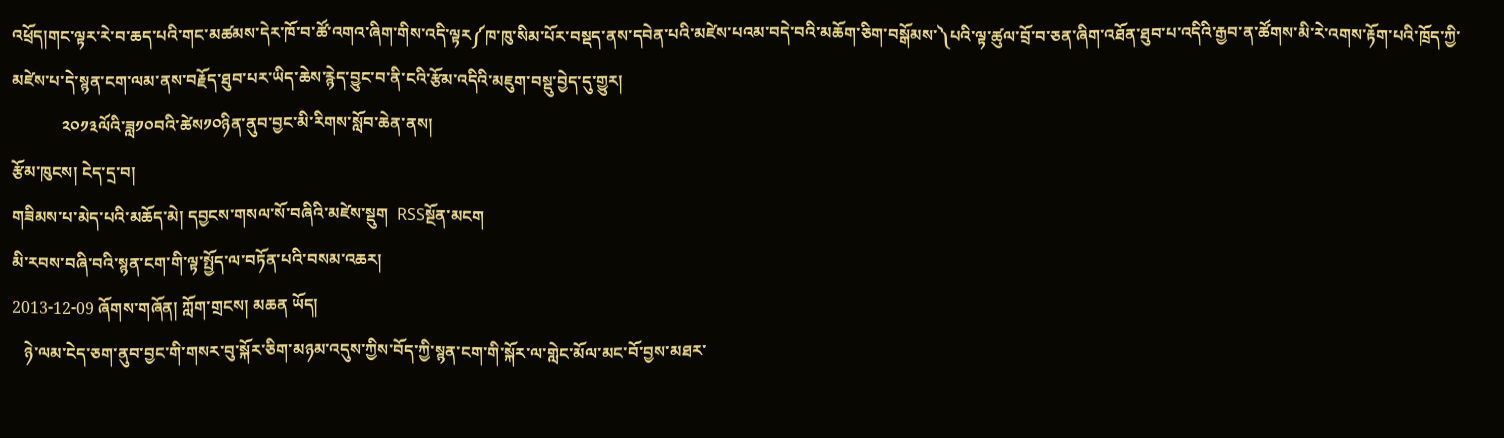འཕྲོད།གང་ལྟར་རེ་བ་ཆད་པའི་གང་མཚམས་དེར་ཁོ་བ་ཚོ་འགའ་ཞིག་གིས་འདི་ལྟར༼ཁ་ཁུ་སིམ་པོར་བསྡད་ནས་དབེན་པའི་མཛེས་པའམ་བདེ་བའི་མཆོག་ཅིག་བསྒོམས་༽པའི་ལྟ་ཚུལ་བྲོ་བ་ཅན་ཞིག་འཐོན་ཐུབ་པ་འདིའི་རྒྱབ་ན་ཚོགས་མི་རེ་འགས་རྟོག་པའི་ཁྲོད་ཀྱི་མཛེས་པ་དེ་སྙན་ངག་ལམ་ནས་བརྗོད་ཐུབ་པར་ཡིད་ཆེས་རྙེད་བྱུང་བ་ནི་ངའི་རྩོམ་འདིའི་མཇུག་བསྡུ་བྱེད་དུ་གྱུར།
            ༢༠༡༣ལོའི་ཟླ༡༠བའི་ཚེས༡༠ཉིན་ནུབ་བྱང་མི་རིགས་སློབ་ཆེན་ནས།
རྩོམ་ཁུངས། ངེད་དྲ་བ།
གཟིམས་པ་མེད་པའི་མཆོད་མེ། དབྱངས་གསལ་སོ་བཞིའི་མཛེས་སྡུག  RSSསྔོན་མངག
མི་རབས་བཞི་བའི་སྙན་ངག་གི་ལྟ་སྤྱོད་ལ་བཏོན་པའི་བསམ་འཆར།
2013-12-09 ཞོགས་གཞོན། ཀློག་གྲངས། མཆན ཡོད།
   ཉེ་ལམ་ངེད་ཅག་ནུབ་བྱང་གི་གསར་བུ་སྐོར་ཅིག་མཉམ་འདུས་ཀྱིས་བོད་ཀྱི་སྙན་ངག་གི་སྐོར་ལ་གླེང་མོལ་མང་བོ་བྱས་མཐར་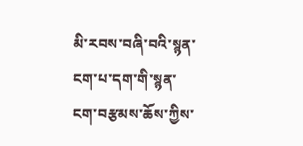མི་རབས་བཞི་བའི་སྙན་ངག་པ་དག་གི་སྙན་ངག་བརྩམས་ཆོས་ཀྱིས་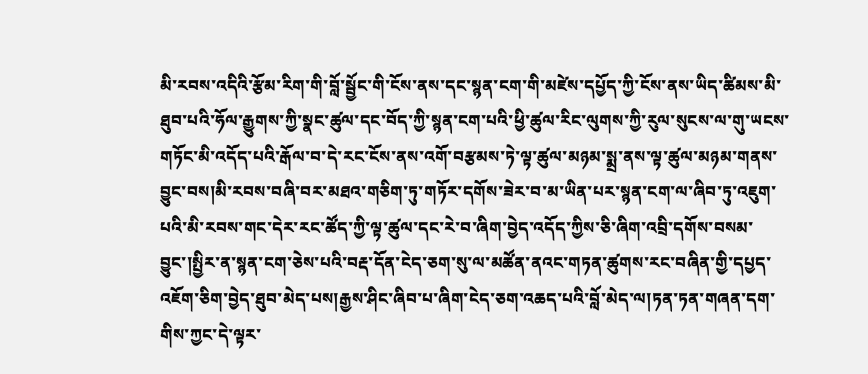མི་རབས་འདིའི་རྩོམ་རིག་གི་བློ་སྦྱོང་གི་ངོས་ནས་དང་སྙན་ངག་གི་མཛེས་དཔྱོད་ཀྱི་ངོས་ནས་ཡིད་ཚིམས་མི་ཐུབ་པའི་ཧོལ་རྒྱུགས་ཀྱི་སྣང་ཚུལ་དང་བོད་ཀྱི་སྙན་ངག་པའི་ཕྱི་ཚུལ་རིང་ལུགས་ཀྱི་རུལ་སུངས་ལ་གུ་ཡངས་གཏོང་མི་འདོད་པའི་རྒོལ་བ་དེ་རང་ངོས་ནས་འགོ་བརྩམས་ཏེ་ལྟ་ཚུལ་མཉམ་སྨྲ་ནས་ལྟ་ཚུལ་མཉམ་གནས་བྱུང་བས།མི་རབས་བཞི་བར་མཐའ་གཅིག་ཏུ་གཏོར་དགོས་ཟེར་བ་མ་ཡིན་པར་སྙན་ངག་ལ་ཞིབ་ཏུ་འཇུག་པའི་མི་རབས་གང་དེར་རང་ཚོད་ཀྱི་ལྟ་ཚུལ་དང་རེ་བ་ཞིག་བྱེད་འདོད་ཀྱིས་ཅི་ཞིག་འབྲི་དགོས་བསམ་བྱུང་།སྤྱིར་ན་སྙན་ངག་ཅེས་པའི་བརྡ་དོན་ངེད་ཅག་སུ་ལ་མཚོན་ནའང་གཏན་ཚུགས་རང་བཞིན་གྱི་དཔྱད་འཇོག་ཅིག་བྱེད་ཐུབ་མེད་པས།རྒྱས་ཤིང་ཞིབ་པ་ཞིག་ངེད་ཅག་འཆད་པའི་བློ་མེད་ལ།ཏན་ཏན་གཞན་དག་གིས་ཀྱང་དེ་ལྟར་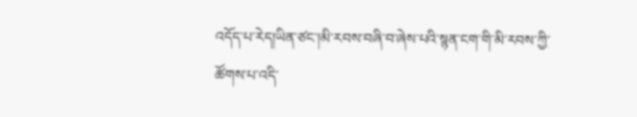འདོད་པ་རེད།ཡིན་ཙང་།མི་རབས་བཞི་བ་ཞེས་པའི་སྙན་ངག་གི་མི་རབས་ཀྱི་ཚོགས་པ་འདི་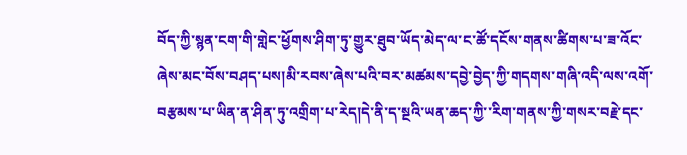བོད་ཀྱི་སྙན་ངག་གི་གླེང་ཕྱོགས་ཤིག་ཏུ་གྱུར་ཐུབ་ཡོད་མེད་ལ་ང་ཚོ་དངོས་གནས་ཚིགས་པ་ཟ་འོང་ཞེས་མང་བོས་བཤད་པས།མི་རབས་ཞེས་པའི་བར་མཚམས་དབྱེ་བྱེད་ཀྱི་གདགས་གཞི་འདི་ལས་འགོ་བརྩམས་པ་ཡིན་ན་ཤིན་ཏུ་འགྲིག་པ་རེད།དེ་ནི་ད་སྔའི་ཡན་ཆད་ཀྱི་་རིག་གནས་ཀྱི་གསར་བརྗེ་དང་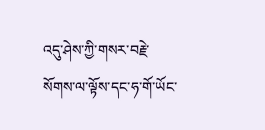འདུ་ཤེས་ཀྱི་གསར་བརྗེ་སོགས་ལ་ལྟོས་དང་ཧ་གོ་ཡོང་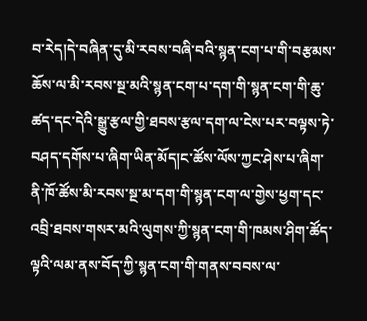བ་རེད།དེ་བཞིན་དུ་མི་རབས་བཞི་བའི་སྙན་ངག་པ་གི་བརྩམས་ཆོས་ལ་མི་རབས་སྔ་མའི་སྙན་ངག་པ་དག་གི་སྙན་ངག་གི་ཆུ་ཚད་དང་དེའི་སྒྱུ་རྩལ་གྱི་ཐབས་རྩལ་དག་ལ་ངེས་པར་བལྟས་ཏེ་བཤད་དགོས་པ་ཞིག་ཡིན་མོད།ང་ཚོས་ལོས་ཀྱང་ཤེས་པ་ཞིག་ནི་ཁོ་ཚོས་མི་རབས་སྔ་མ་དག་གི་སྙན་ངག་ལ་གྱེས་ཕྱག་དང་འབྲི་ཐབས་གསར་མའི་ལུགས་ཀྱི་སྙན་ངག་གི་ཁམས་ཤིག་ཚོད་ལྟའི་ལམ་ནས་བོད་ཀྱི་སྙན་ངག་གི་གནས་བབས་ལ་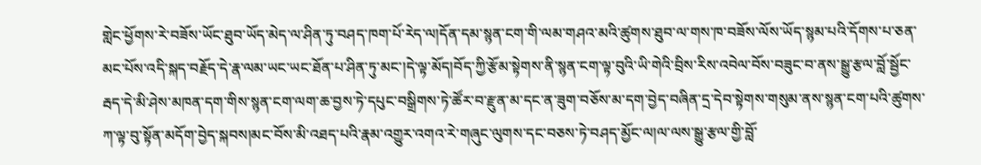གླེང་ཕྱོགས་རེ་བཟོས་ཡོང་ཐུབ་ཡོད་མེད་ལ་ཤིན་ཏུ་བཤད་ཁག་པོ་རེད་ལ།དོན་དམ་སྙན་ངག་གི་ལམ་གཤའ་མའི་ཚུགས་ཐུབ་ལ་གས་ཁ་བཟོས་ལོས་ཡོད་སྙམ་པའི་དོགས་པ་ཅན་མང་པོས་འདི་སྐད་བརྗོད་དེ་རྣ་ལམ་ཡང་ཡང་ཐོན་པ་ཤིན་ཏུ་མང་།དེ་ལྟ་མོད།བོད་ཀྱི་རྩོམ་སྟེགས་ནི་སྙན་ངག་ལྟ་བུའི་ཡི་གེའི་བྲིས་རིས་འབེལ་བོས་བཟུང་བ་ནས་སྒྱུ་རྩལ་བློ་སྦྱོང་རྦད་དེ་མི་ཤེས་མཁན་དག་གིས་སྙན་ངག་ལག་ཆ་བྱས་ཏེ་དཔུང་བསྒྲིགས་ཏེ་ཚོར་བ་རྫུན་མ་དང་ན་ཟུག་བཅོས་མ་དག་བྱེད་བཞིན་དྲ་དེབ་སྟེགས་གསུམ་ནས་སྙན་ངག་པའི་ཚུགས་ཀ་ལྟ་བུ་སྟོན་མདོག་བྱེད་སྐབས།མང་བོས་མི་འཐད་པའི་རྣམ་འགྱུར་འགའ་རེ་གཞུང་ལུགས་དང་བཅས་ཏེ་བཤད་མྱོང་ལ།ལ་ལས་སྒྱུ་རྩལ་གྱི་བློ་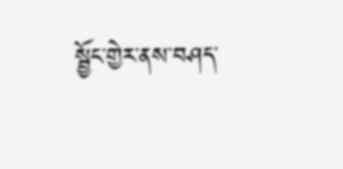སྦྱོང་གྱེར་ནས་བཤད་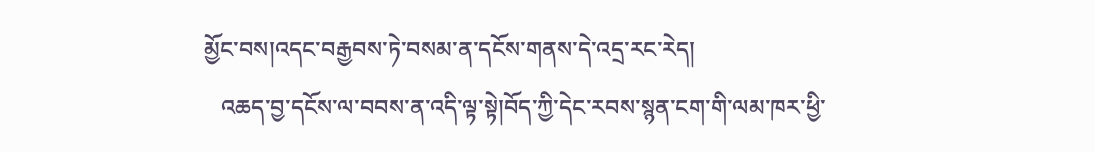མྱོང་བས།འདང་བརྒྱབས་ཏེ་བསམ་ན་དངོས་གནས་དེ་འདྲ་རང་རེད།
   འཆད་བྱ་དངོས་ལ་བབས་ན་འདི་ལྟ་སྟེ།བོད་ཀྱི་དེང་རབས་སྙན་ངག་གི་ལམ་ཁར་ཕྱི་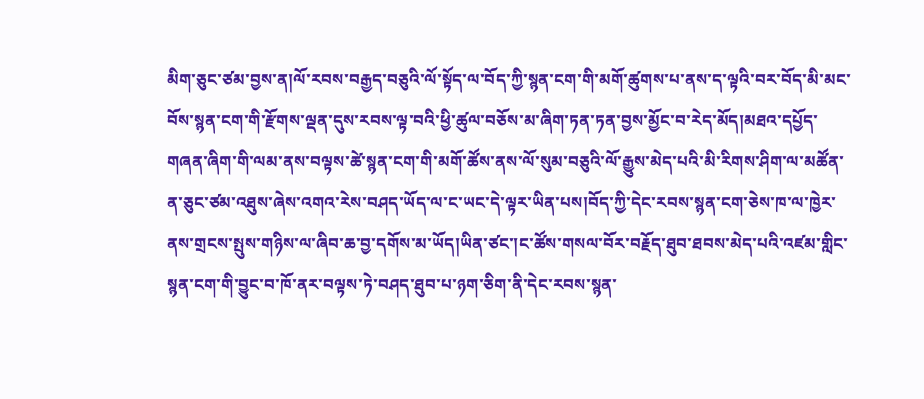མིག་ཅུང་ཙམ་བྱས་ན།ལོ་རབས་བརྒྱད་བཅུའི་ལོ་སྟོད་ལ་བོད་ཀྱི་སྙན་ངག་གི་མགོ་ཚུགས་པ་ནས་ད་ལྟའི་བར་བོད་མི་མང་བོས་སྙན་ངག་གི་རྫོགས་ལྡན་དུས་རབས་ལྟ་བའི་ཕྱི་ཚུལ་བཅོས་མ་ཞིག་ཏན་ཏན་བྱས་མྱོང་བ་རེད་མོད།མཐའ་དཔྱོད་གཞན་ཞིག་གི་ལམ་ནས་བལྟས་ཚེ་སྙན་ངག་གི་མགོ་ཚོས་ནས་ལོ་སུམ་བཅུའི་ལོ་རྒྱུས་མེད་པའི་མི་རིགས་ཤིག་ལ་མཚོན་ན་ཅུང་ཙམ་འཐུས་ཞེས་འགའ་རེས་བཤད་ཡོད་ལ་ང་ཡང་དེ་ལྟར་ཡིན་པས།བོད་ཀྱི་དེང་རབས་སྙན་ངག་ཅེས་ཁ་ལ་ཁྱེར་ནས་གྲངས་སྤུས་གཉིས་ལ་ཞིབ་ཆ་བྱ་དགོས་མ་ཡོད།ཡིན་ཙང་།ང་ཚོས་གསལ་བོར་བརྗོད་ཐུབ་ཐབས་མེད་པའི་འཛམ་གླིང་སྙན་ངག་གི་བྱུང་བ་ཁོ་ནར་བལྟས་ཏེ་བཤད་ཐུབ་པ་ཉག་ཅིག་ནི་དེང་རབས་སྙན་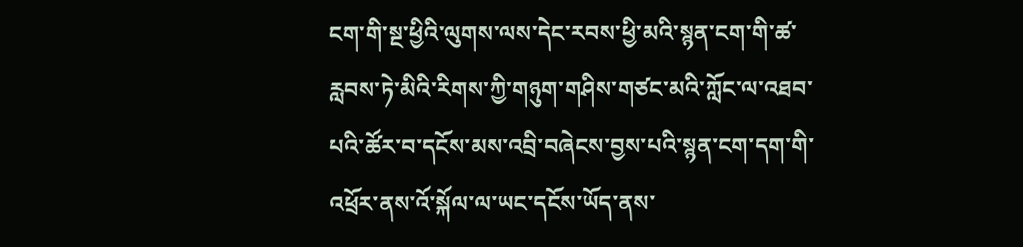ངག་གི་སྔ་ཕྱིའི་ལུགས་ལས་དེང་རབས་ཕྱི་མའི་སྙན་ངག་གི་ཚ་རླབས་ཏེ་མིའི་རིགས་ཀྱི་གཉུག་གཤིས་གཙང་མའི་ཀློང་ལ་འཐབ་པའི་ཚོར་བ་དངོས་མས་འབྲི་བཞེངས་བྱས་པའི་སྙན་ངག་དག་གི་འཕྲོར་ནས་འོ་སྐོལ་ལ་ཡང་དངོས་ཡོད་ནས་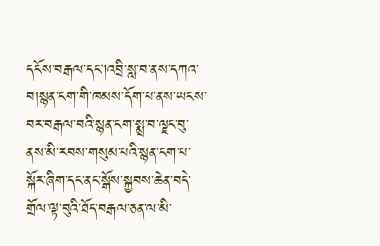དངོས་བརྒལ་དང།འབྲི་སླ་བ་ནས་དཀའ་བ།སྙན་ངག་གི་ཁམས་དོག་པ་ནས་ཡངས་བར་བརྒལ་བའི་སྙན་ངག་སྨྲ་བ་ལྗང་བུ་ནས་མི་རབས་གསུམ་པའི་སྙན་ངག་པ་སྐོར་ཞིག་དང་ནང་སྒོས་སྐྱབས་ཆེན་བདེ་གྲོལ་ལྟ་བུའི་ཐོད་བརྒལ་ཅན་ལ་མི་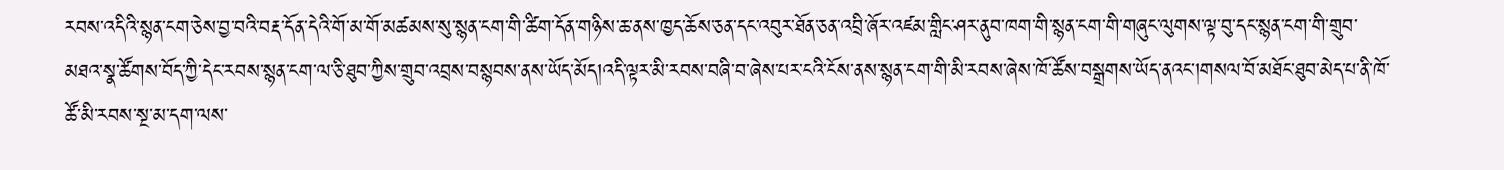རབས་འདིའི་སྙན་ངག་ཅེས་བྱ་བའི་བརྡ་དོན་དེའི་གོ་མ་གོ་མཚམས་སུ་སྙན་ངག་གི་ཚིག་དོན་གཉིས་ཆ་ནས་ཁྱད་ཆོས་ཅན་དང་འབུར་ཐོན་ཅན་འབྲི་ཞོར་འཛམ་གླིང་ཤར་ནུབ་ཁག་གི་སྙན་ངག་གི་གཞུང་ལུགས་ལྟ་བུ་དང་སྙན་ངག་གི་གྲུབ་མཐའ་སྣ་ཚོགས་བོད་ཀྱི་དེང་རབས་སྙན་ངག་ལ་ཅི་ཐུབ་ཀྱིས་གྲུབ་འབྲས་བསྙབས་ནས་ཡོད་མོད།འདི་ལྟར་མི་རབས་བཞི་བ་ཞེས་པར་ངའི་ངོས་ནས་སྙན་ངག་གི་མི་རབས་ཞེས་ཁོ་ཚོས་བསྒྲགས་ཡོད་ནའང་།གསལ་བོ་མཐོང་ཐུབ་མེད་པ་ནི་ཁོ་ཚོ་མི་རབས་སྔ་མ་དག་ལས་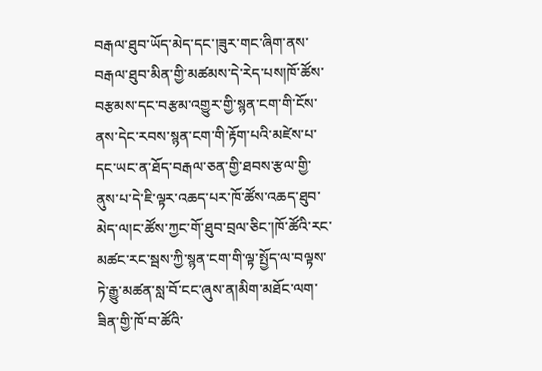བརྒལ་ཐུབ་ཡོད་མེད་དང་།ཟུར་གང་ཞིག་ནས་བརྒལ་ཐུབ་མིན་གྱི་མཚམས་དེ་རེད་པས།ཁོ་ཚོས་བརྩམས་དང་བརྩམ་འགྱུར་གྱི་སྙན་ངག་གི་ངོས་ནས་དེང་རབས་སྙན་ངག་གི་རྟོག་པའི་མཛེས་པ་དང་ཡང་ན་ཐོད་བརྒལ་ཅན་གྱི་ཐབས་རྩལ་གྱི་ནུས་པ་དེ་ཇི་ལྟར་འཆད་པར་ཁོ་ཚོས་འཆད་ཐུབ་མེད་ལ།ང་ཚོས་ཀྱང་གོ་ཐུབ་བྲལ་ཅིང་།ཁོ་ཚོའི་རང་མཚང་རང་སྦས་ཀྱི་སྙན་ངག་གི་ལྟ་སྤྱོད་ལ་བལྟས་ཏེ་རྒྱུ་མཚན་སླ་བོ་ངང་ཞུས་ན།མིག་མཐོང་ལག་ཟིན་གྱི་ཁོ་བ་ཚོའི་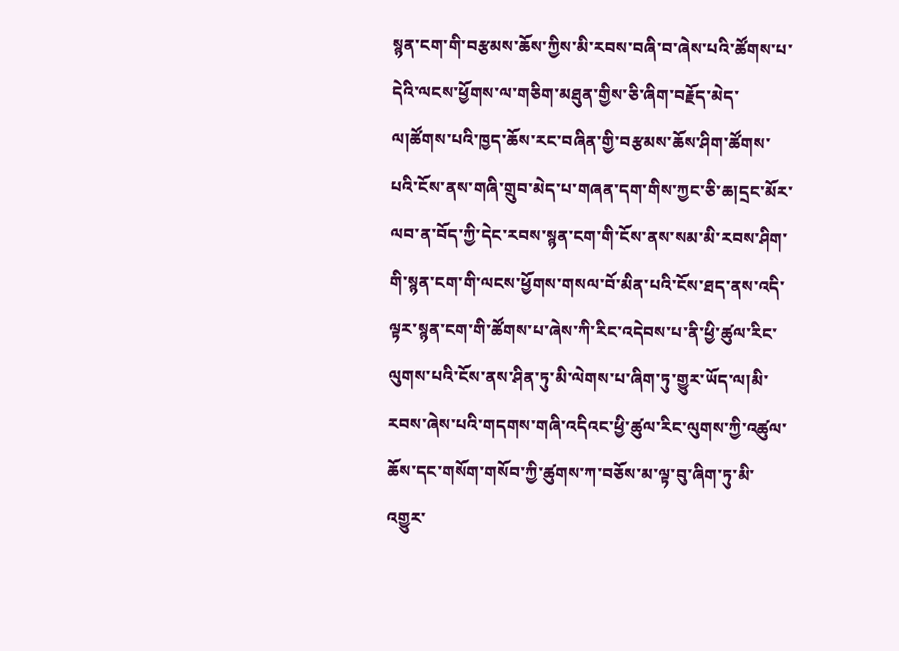སྙན་ངག་གི་བརྩམས་ཆོས་ཀྱིས་མི་རབས་བཞི་བ་ཞེས་པའི་ཚོགས་པ་དེའི་ལངས་ཕྱོགས་ལ་གཅིག་མཐུན་གྱིས་ཅི་ཞིག་བརྗོད་མེད་ལ།ཚོགས་པའི་ཁྱད་ཆོས་རང་བཞིན་གྱི་བརྩམས་ཆོས་ཤིག་ཚོགས་པའི་ངོས་ནས་གཞི་གྲུབ་མེད་པ་གཞན་དག་གིས་ཀྱང་ཅི་ཆ།དྲང་མོར་ལབ་ན་བོད་ཀྱི་དེང་རབས་སྙན་ངག་གི་ངོས་ནས་སམ་མི་རབས་ཤིག་གི་སྙན་ངག་གི་ལངས་ཕྱོགས་གསལ་བོ་མིན་པའི་ངོས་ཐད་ནས་འདི་ལྟར་སྙན་ངག་གི་ཚོགས་པ་ཞེས་ཀི་རིང་འདེབས་པ་ནི་ཕྱི་ཚུལ་རིང་ལུགས་པའི་ངོས་ནས་ཤིན་ཏུ་མི་ལེགས་པ་ཞིག་ཏུ་གྱུར་ཡོད་ལ།མི་རབས་ཞེས་པའི་གདགས་གཞི་འདིའང་ཕྱི་ཚུལ་རིང་ལུགས་ཀྱི་འཚུལ་ཆོས་དང་གསོག་གསོབ་ཀྱི་ཚུགས་ཀ་བཅོས་མ་ལྟ་བུ་ཞིག་ཏུ་མི་འགྱུར་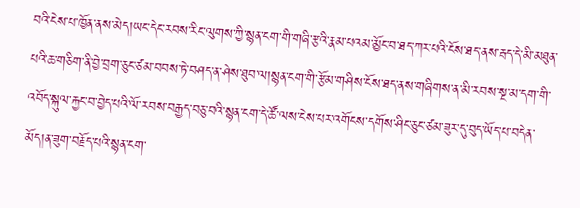བའི་ངེས་པ་ཁྱོན་ནས་མེད།ཡང་དེང་རབས་རིང་ལུགས་ཀྱི་སྙན་ངག་གི་གཞི་རྩའི་རྣམ་པའམ་མྱོང་བ་ཐད་ཀར་པའི་ངོས་ཐད་ནས་རྦད་དེ་མི་མཐུན་པའི་ཆ་གཅིག་ནི་བྱེ་བྲག་ཅུང་ཙམ་བབས་ཏེ་བཤད་ན་ཤེས་ཐུབ་ལ།སྙན་ངག་གི་རྩོམ་གཤིས་ངོས་ཐད་ནས་གཞིགས་ན་མི་རབས་སྔ་མ་དག་གི་འབོད་སྐུལ་རྐྱང་བ་བྱེད་པའི་ལོ་རབས་བརྒྱད་བཅུ་བའི་སྙན་ངག་དེ་ཚོ་ལས་ངེས་པར་འགོངས་དགོས་ཤིང་ཅུང་ཙམ་ཟུར་དུ་བུད་ཡོད་པ་བདེན་མོད།ན་ཟུག་བརྗོད་པའི་སྙན་ངག་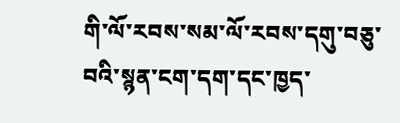གི་ལོ་རབས་སམ་ལོ་རབས་དགུ་བཅུ་བའི་སྙན་ངག་དག་དང་ཁྱད་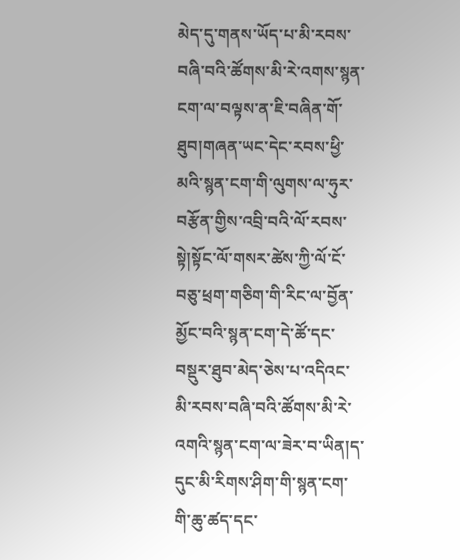མེད་དུ་གནས་ཡོད་པ་མི་རབས་བཞི་བའི་ཚོགས་མི་རེ་འགས་སྙན་ངག་ལ་བལྟས་ན་ཇི་བཞིན་གོ་ཐུབ།གཞན་ཡང་དེང་རབས་ཕྱི་མའི་སྙན་ངག་གི་ལུགས་ལ་ཧུར་བརྩོན་གྱིས་འབྲི་བའི་ལོ་རབས་སྟེ།སྟོང་ལོ་གསར་ཚེས་ཀྱི་ལོ་ངོ་བཅུ་ཕྲག་གཅིག་གི་རིང་ལ་བྱོན་མྱོང་བའི་སྙན་ངག་དེ་ཚོ་དང་བསྡུར་ཐུབ་མེད་ཅེས་པ་འདིའང་མི་རབས་བཞི་བའི་ཚོགས་མི་རེ་འགའི་སྙན་ངག་ལ་ཟེར་བ་ཡིན།ད་དུང་མི་རིགས་ཤིག་གི་སྙན་ངག་གི་ཆུ་ཚད་དང་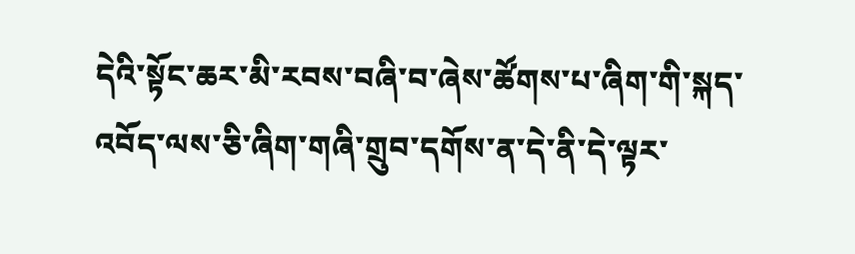དེའི་སྟོང་ཆར་མི་རབས་བཞི་བ་ཞེས་ཚོགས་པ་ཞིག་གི་སྐད་འབོད་ལས་ཅི་ཞིག་གཞི་གྲུབ་དགོས་ན་དེ་ནི་དེ་ལྟར་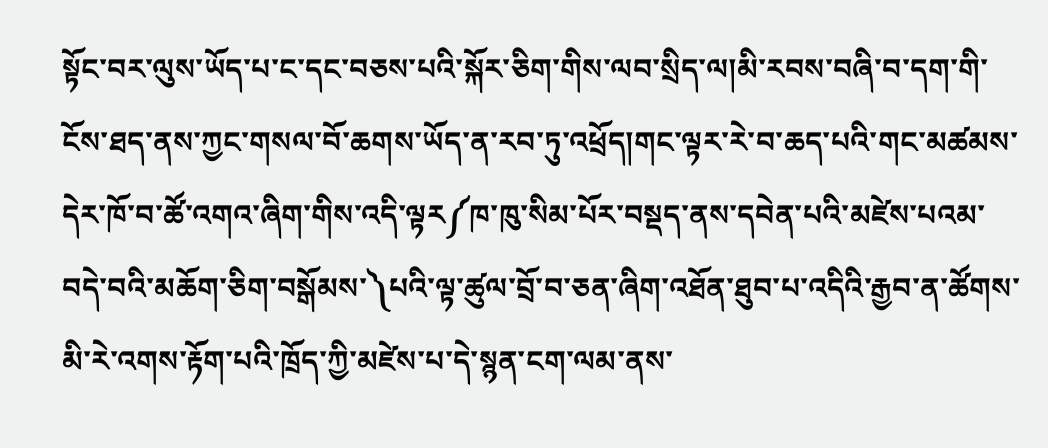སྟོང་བར་ལུས་ཡོད་པ་ང་དང་བཅས་པའི་སྐོར་ཅིག་གིས་ལབ་སྲིད་ལ།མི་རབས་བཞི་བ་དག་གི་ངོས་ཐད་ནས་ཀྱང་གསལ་བོ་ཆགས་ཡོད་ན་རབ་ཏུ་འཕྲོད།གང་ལྟར་རེ་བ་ཆད་པའི་གང་མཚམས་དེར་ཁོ་བ་ཚོ་འགའ་ཞིག་གིས་འདི་ལྟར༼ཁ་ཁུ་སིམ་པོར་བསྡད་ནས་དབེན་པའི་མཛེས་པའམ་བདེ་བའི་མཆོག་ཅིག་བསྒོམས་༽པའི་ལྟ་ཚུལ་བྲོ་བ་ཅན་ཞིག་འཐོན་ཐུབ་པ་འདིའི་རྒྱབ་ན་ཚོགས་མི་རེ་འགས་རྟོག་པའི་ཁྲོད་ཀྱི་མཛེས་པ་དེ་སྙན་ངག་ལམ་ནས་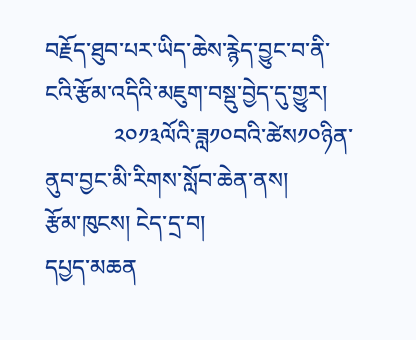བརྗོད་ཐུབ་པར་ཡིད་ཆེས་རྙེད་བྱུང་བ་ནི་ངའི་རྩོམ་འདིའི་མཇུག་བསྡུ་བྱེད་དུ་གྱུར།
            ༢༠༡༣ལོའི་ཟླ༡༠བའི་ཚེས༡༠ཉིན་ནུབ་བྱང་མི་རིགས་སློབ་ཆེན་ནས།
རྩོམ་ཁུངས། ངེད་དྲ་བ།
དཔྱད་མཆན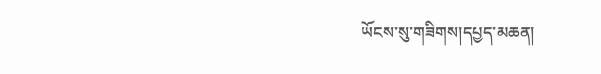ཡོངས་སུ་གཟིགས།དཔྱད་མཆན།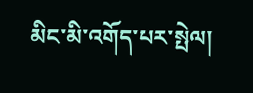མིང་མི་འགོད་པར་སྤེལ།